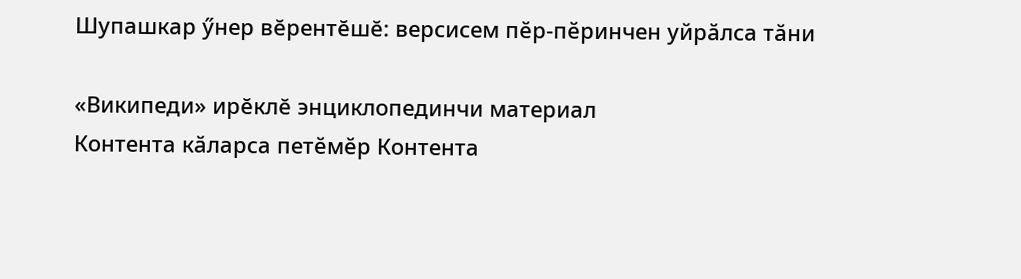Шупашкар ӳнер вĕрентĕшĕ: версисем пӗр-пӗринчен уйрӑлса тӑни

«Википеди» ирĕклĕ энциклопединчи материал
Контента кӑларса петӗмӗр Контента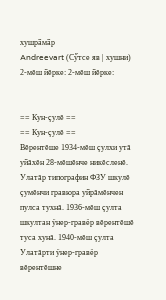хушрӑмӑр
Andreevart (Сӳтсе яв | хушни)
2-мĕш йĕрке: 2-мĕш йĕрке:


== Кун-çулĕ ==
== Кун-çулĕ ==
Вĕрентĕше 1934-мĕш çулхи утă уйăхĕн 28-мĕшĕнче никĕсленĕ. Улатăр типографин ФЗУ шкулĕ çумĕнчи гравюра уйрăмĕнчен пулса тухнă. 1936-мĕш çулта шкултан ÿнер-гравёр вĕрентĕшĕ туса хунă. 1940-мĕш çулта Улатăрти ÿнер-гравёр вĕрентĕшне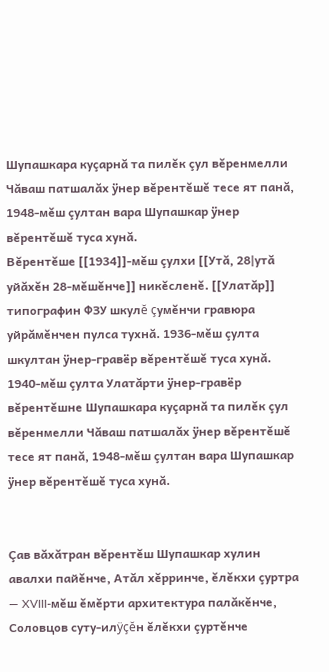Шупашкара куçарнă та пилĕк çул вĕренмелли Чăваш патшалăх ÿнер вĕрентĕшĕ тесе ят панă, 1948-мĕш çултан вара Шупашкар ÿнер вĕрентĕшĕ туса хунă.
Вĕрентĕше [[1934]]-мĕш çулхи [[Утă, 28|утă уйăхĕн 28-мĕшĕнче]] никĕсленĕ. [[Улатăр]] типографин ФЗУ шкулĕ çумĕнчи гравюра уйрăмĕнчен пулса тухнă. 1936-мĕш çулта шкултан ÿнер-гравёр вĕрентĕшĕ туса хунă. 1940-мĕш çулта Улатăрти ÿнер-гравёр вĕрентĕшне Шупашкара куçарнă та пилĕк çул вĕренмелли Чăваш патшалăх ÿнер вĕрентĕшĕ тесе ят панă, 1948-мĕш çултан вара Шупашкар ÿнер вĕрентĕшĕ туса хунă.


Çав вăхăтран вĕрентĕш Шупашкар хулин авалхи пайĕнче, Атăл хĕрринче, ĕлĕкхи çуртра — XVIII-мĕш ĕмĕрти архитектура палăкĕнче, Соловцов суту-илÿçĕн ĕлĕкхи çуртĕнче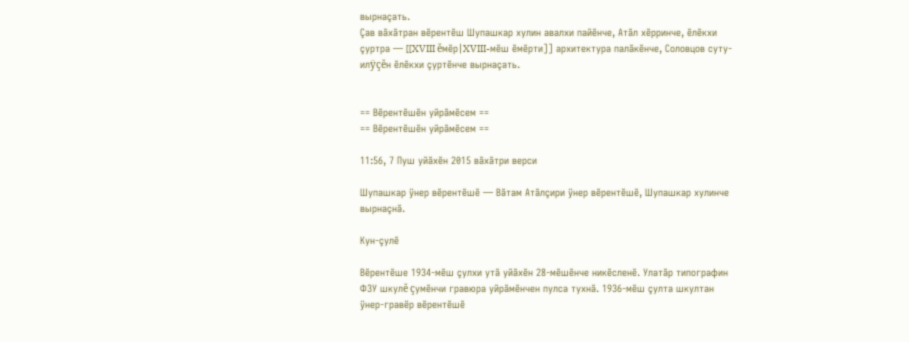вырнаçать.
Çав вăхăтран вĕрентĕш Шупашкар хулин авалхи пайĕнче, Атăл хĕрринче, ĕлĕкхи çуртра — [[XVIII ĕмĕр|XVIII-мĕш ĕмĕрти]] архитектура палăкĕнче, Соловцов суту-илÿçĕн ĕлĕкхи çуртĕнче вырнаçать.


== Вĕрентĕшĕн уйрăмĕсем ==
== Вĕрентĕшĕн уйрăмĕсем ==

11:56, 7 Пуш уйӑхӗн 2015 вӑхӑтри верси

Шупашкар ÿнер вĕрентĕшĕ — Вăтам Атăлçири ÿнер вĕрентĕшĕ, Шупашкар хулинче вырнаçнă.

Кун-çулĕ

Вĕрентĕше 1934-мĕш çулхи утă уйăхĕн 28-мĕшĕнче никĕсленĕ. Улатăр типографин ФЗУ шкулĕ çумĕнчи гравюра уйрăмĕнчен пулса тухнă. 1936-мĕш çулта шкултан ÿнер-гравёр вĕрентĕшĕ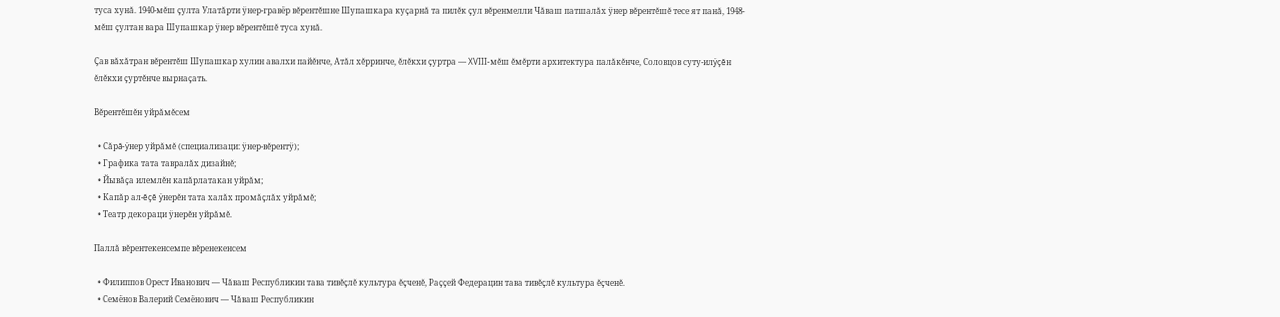туса хунă. 1940-мĕш çулта Улатăрти ÿнер-гравёр вĕрентĕшне Шупашкара куçарнă та пилĕк çул вĕренмелли Чăваш патшалăх ÿнер вĕрентĕшĕ тесе ят панă, 1948-мĕш çултан вара Шупашкар ÿнер вĕрентĕшĕ туса хунă.

Çав вăхăтран вĕрентĕш Шупашкар хулин авалхи пайĕнче, Атăл хĕрринче, ĕлĕкхи çуртра — XVIII-мĕш ĕмĕрти архитектура палăкĕнче, Соловцов суту-илÿçĕн ĕлĕкхи çуртĕнче вырнаçать.

Вĕрентĕшĕн уйрăмĕсем

  • Сăрă-ÿнер уйрăмĕ (специализаци: ÿнер-вĕрентÿ);
  • Графика тата тавралăх дизайнĕ;
  • Йывăçа илемлĕн капăрлатакан уйрăм;
  • Капăр ал-ĕçĕ ÿнерĕн тата халăх промăçлăх уйрăмĕ;
  • Театр декораци ÿнерĕн уйрăмĕ.

Паллă вĕрентекенсемпе вĕренекенсем

  • Филиппов Орест Иванович — Чăваш Республикин тава тивĕçлĕ культура ĕçченĕ, Раççей Федерацин тава тивĕçлĕ культура ĕçченĕ.
  • Семёнов Валерий Семёнович — Чăваш Республикин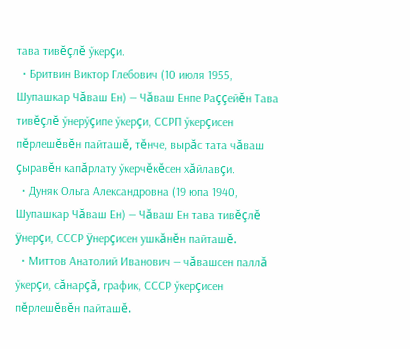тава тивĕçлĕ ӳкерçи.
  • Бритвин Виктор Глебович (10 июля 1955, Шупашкар Чăваш Ен) — Чăваш Енпе Раççейĕн Тава тивĕçлĕ ӳнерӳçипе ӳкерçи, ССРП ӳкерçисен пĕрлешĕвĕн пайташĕ, тĕнче, вырăс тата чăваш çыравĕн капăрлату ӳкерчĕкĕсен хăйлавçи.
  • Дуняк Ольга Александровна (19 юпа 1940, Шупашкар Чăваш Ен) — Чăваш Ен тава тивĕçлĕ ÿнерçи, СССР ÿнерçисен ушкăнĕн пайташĕ.
  • Миттов Анатолий Иванович — чăвашсен паллă ӳкерçи, сăнарçă, график, СССР ӳкерçисен пĕрлешĕвĕн пайташĕ.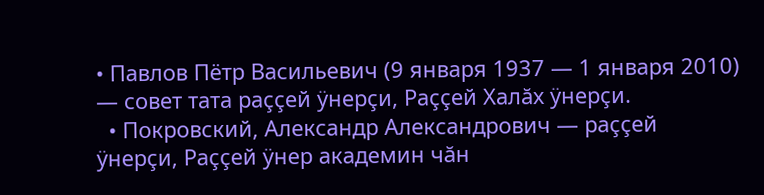• Павлов Пётр Васильевич (9 января 1937 — 1 января 2010) — совет тата раççей ÿнерçи, Раççей Халăх ÿнерçи.
  • Покровский, Александр Александрович — раççей ÿнерçи, Раççей ÿнер академин чăн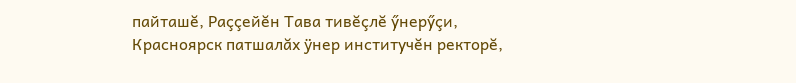пайташĕ, Раççейĕн Тава тивĕçлĕ ӳнерӳçи, Красноярск патшалăх ÿнер институчĕн ректорĕ,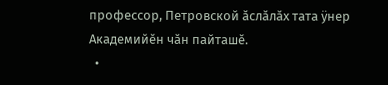профессор, Петровской ăслăлăх тата ÿнер Академийĕн чăн пайташĕ.
  •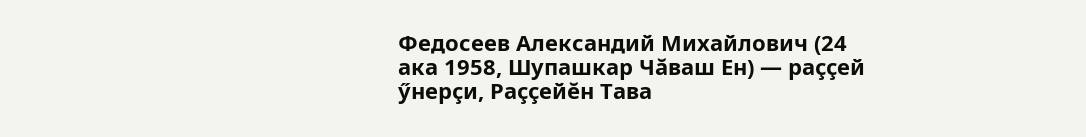Федосеев Александий Михайлович (24 ака 1958, Шупашкар Чăваш Ен) — раççей ӳнерçи, Раççейĕн Тава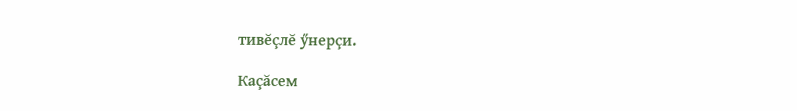тивĕçлĕ ӳнерçи.

Каçăсем